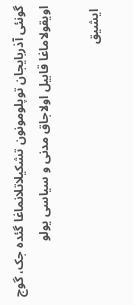گونئی آذربایجان توپلومونون تشکیلاتلانماغا گئده جک، گوج اویقولاماغا قابیل اولاجاق مدنی و سیاسی یولو

 ایشیق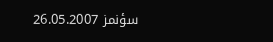سؤنمز 26.05.2007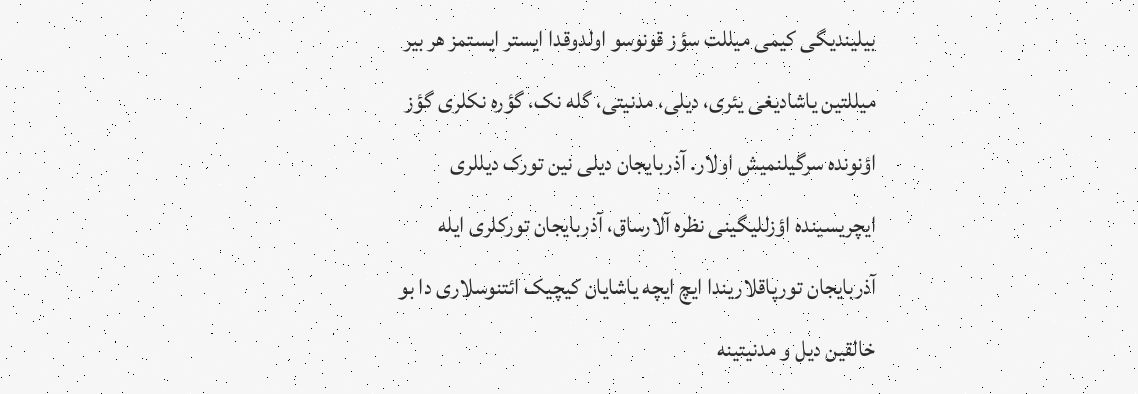بیلیندیگی کیمی میللت سؤز قونوسو اولدوقدا ایستر ایستمز هر بیر میللتین یاشادیغی یئری، دیلی، مدنیتی، گله نک، گؤره نکلری گؤز اؤنونده سرگیلنمیش اولار. آذربایجان دیلی نین تورک دیللری ایچریسینده اؤزللیگینی نظره آلارساق، آذربایجان تورکلری ایله آذربایجان تورپاقلاریندا ایچ ایچه یاشایان کیچیک ائتنوسلاری دا بو خالقین دیل و مدنیتینه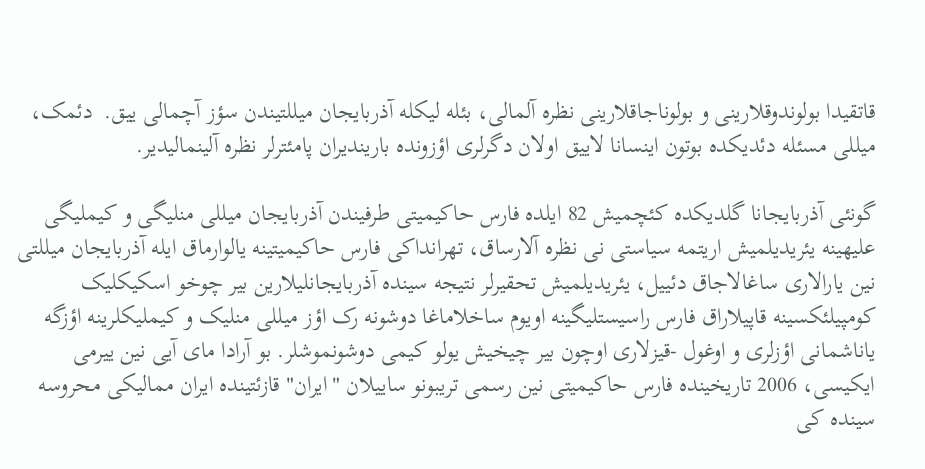قاتقیدا بولوندوقلارینی و بولوناجاقلارینی نظره آلمالی، بئله لیکله آذربایجان میللتیندن سؤز آچمالی ییق.  دئمک، میللی مسئله دئدیکده بوتون اینسانا لاییق اولان دگرلری اؤزونده باریندیران پامئترلر نظره آلینمالیدیر.

گونئی آذربایجانا گلدیکده کئچمیش 82 ایلده فارس حاکیمیتی طرفیندن آذربایجان میللی منلیگی و کیملیگی علیهینه یئریدیلمیش اریتمه سیاستی نی نظره آلارساق، تهرانداکی فارس حاکیمیتینه یالوارماق ایله آذربایجان میللتی نین یارالاری ساغالاجاق دئییل، یئریدیلمیش تحقیرلر نتیجه سینده آذربایجانلیلارین بیر چوخو اسکیکلیک کومپیلئکسینه قاپیلاراق فارس راسیستلیگینه اویوم ساخلاماغا دوشونه رک اؤز میللی منلیک و کیملیکلرینه اؤزگه یاناشمانی اؤزلری و اوغول -قیزلاری اوچون بیر چیخیش یولو کیمی دوشونموشلر. بو آرادا مای آیی نین ییرمی ایکیسی، 2006 تاریخینده فارس حاکیمیتی نین رسمی تریبونو ساییلان "ایران" قازئتینده ایران ممالیکی محروسه سینده کی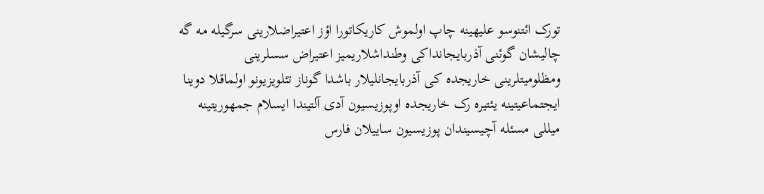تورک ائتنوسو علیهینه چاپ اولموش کاریکاتورا اؤز اعتیراضلارینی سرگیله مه گه چالیشان گوئنی آذربایجانداکی وطنداشلاریمیز اعتیراض سسلرینی ومظلومیتلرینی خاریجده کی آذربایجانلیلار باشدا گوناز تئلویزیونو اولماقلا دوینا ایجتماعیتینه یئتیره رک خاریجده اوپوزیسیون آدی آلتیندا ایسلام جمهوریتینه میللی مسئله آچیسیندان پوزیسیون ساییلان فارس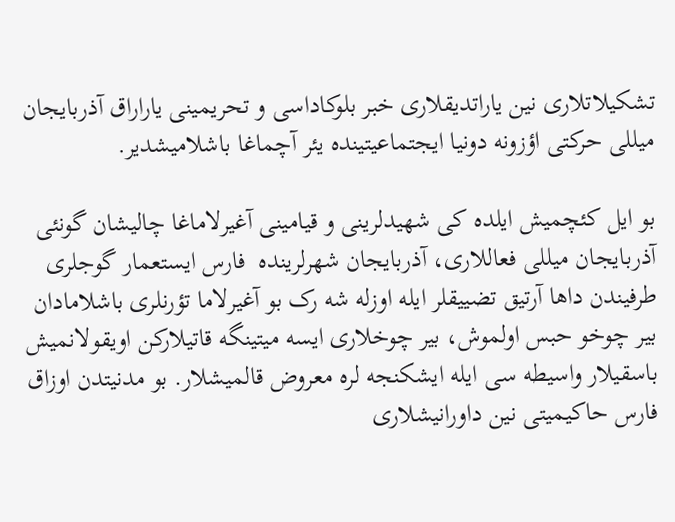تشکیلاتلاری نین یاراتدیقلاری خبر بلوکاداسی و تحریمینی یاراراق آذربایجان میللی حرکتی اؤزونه دونیا ایجتماعیتینده یئر آچماغا باشلامیشدیر.

بو ایل کئچمیش ایلده کی شهیدلرینی و قیامینی آغیرلاماغا چالیشان گونئی آذربایجان میللی فعاللاری، آذربایجان شهرلرینده  فارس ایستعمار گوجلری طرفیندن داها آرتیق تضییقلر ایله اوزله شه رک بو آغیرلاما تؤرنلری باشلامادان بیر چوخو حبس اولموش، بیر چوخلاری ایسه میتینگه قاتیلارکن اویقولانمیش باسقیلار واسیطه سی ایله ایشکنجه لره معروض قالمیشلار. بو مدنیتدن اوزاق فارس حاکیمیتی نین داورانیشلاری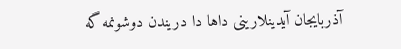آذربایجان آیدینلارینی داها دا دریندن دوشونمه گه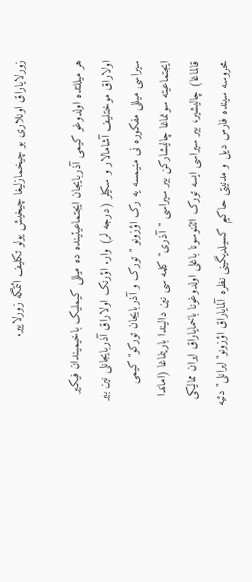زورلایاراق اونلاری بو چیخمازلیغا چیخیش یولو تکلیف ائتمگه زورلاییر.

هر میللتده اولدوغو کیمی آذربایجان ایجتماعیتینده ده میللی کیملیک باخیمیندان فیکیر اولاراق موختلیف آشامالار و سکیلر (درجه لر) وار. اؤرنک اولاراق آذربایجانلی نین بیر سیراسی میللی مفکوره نی منیمسه یه رک اؤزونو "تورک و آذربایجان تورکو" کیمی ایجتماعیته سونماغا چالیشارکن بیر سیراسی "آذری" کلمه سی نین دالیندا بارینماغا (اماندا قالماغا) چالیشیر، بیر سیراسی ایسه تورک ائتنوسونا باغلی اولدوغونا باخمایاراق ایران ممالیکی محروسه سینده فارس دیل و مدنیتی حاکیم کسیلدیگینی نظره آلمایاراق اؤزونو"ایرانلی" دئیه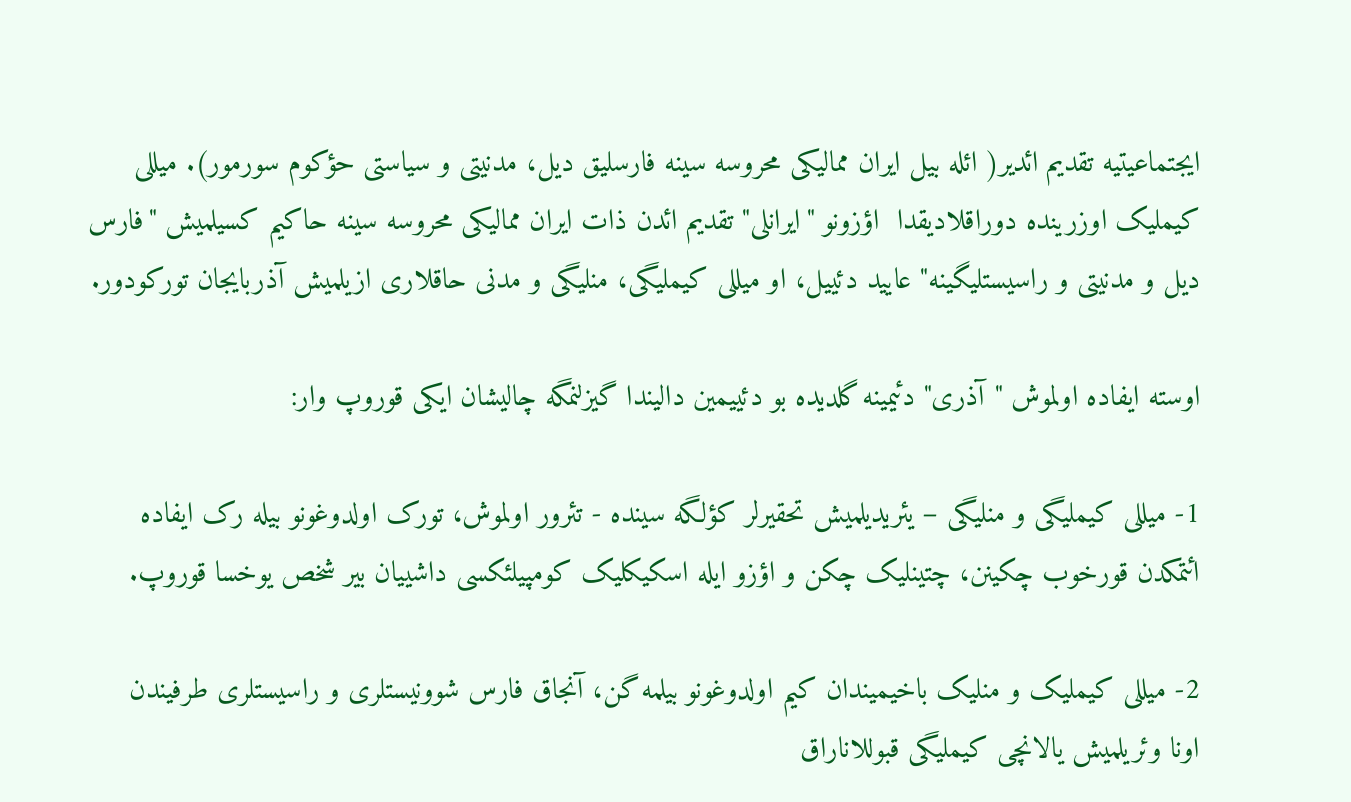ایجتماعیتیه تقدیم ائدیر( ائله بیل ایران ممالیکی محروسه سینه فارسلیق دیل، مدنیتی و سیاستی حؤکوم سورمور). میللی کیملیک اوزرینده دوراقلادیقدا  اؤزونو "ایرانلی" تقدیم ائدن ذات ایران ممالیکی محروسه سینه حاکیم کسیلمیش "فارس دیل و مدنیتی و راسیستلیگینه" عایید دئییل، او میللی کیملیگی، منلیگی و مدنی حاقلاری ازیلمیش آذربایجان تورکودور.

اوسته ایفاده اولموش "آذری" دئیمینه گلدیده بو دئییمین دالیندا گیزلنمگه چالیشان ایکی قوروپ وار:

1- میللی کیملیگی و منلیگی – یئریدیلمیش تحقیرلر کؤلگه سینده - تئرور اولموش، تورک اولدوغونو بیله رک ایفاده ائتمکدن قورخوب چکینن، چتینلیک چکن و اؤزو ایله اسکیکلیک کومپیلئکسی داشییان بیر شخص یوخسا قوروپ.

2- میللی کیملیک و منلیک باخیمیندان کیم اولدوغونو بیلمه گن، آنجاق فارس شوونیستلری و راسیستلری طرفیندن اونا وئریلمیش یالانچی کیملیگی قبوللاناراق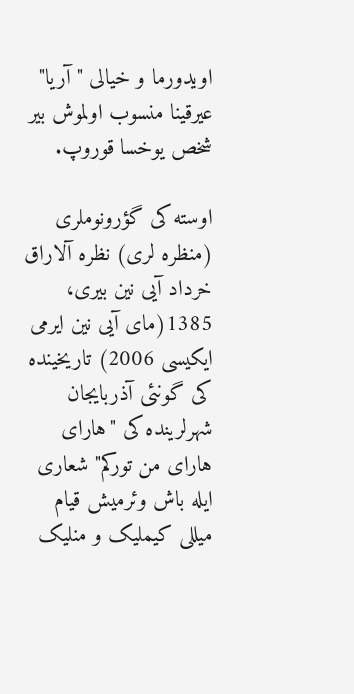اویدورما و خیالی " آریا" عیرقینا منسوب اولموش بیر شخص یوخسا قوروپ.

اوسته کی گؤرونوملری (منظره لری) نظره آلاراق خرداد آیی نین بیری، 1385(مای آیی نین ایرمی ایکیسی 2006) تاریخینده کی گونئی آذربایجان شهرلرینده کی "هارای هارای من تورکم" شعاری ایله باش وئرمیش قیام میللی کیملیک و منلیک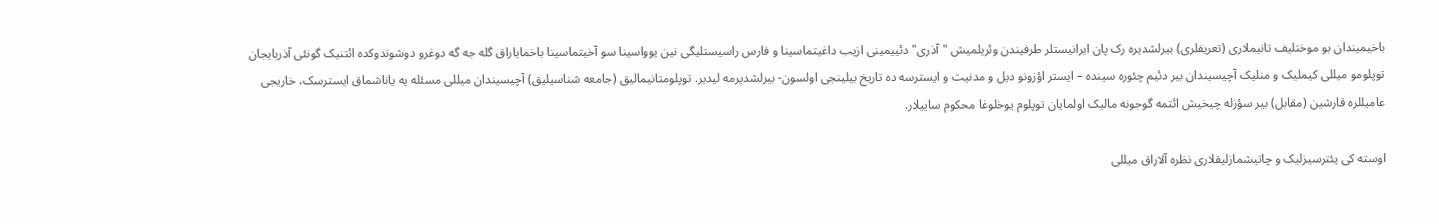باخیمیندان بو موختلیف تانیملاری (تعریفلری) بیرلشدیره رک پان ایرانیستلر طرفیندن وئریلمیش "آذری" دئییمینی ازیب داغیتماسینا و فارس راسیستلیگی نین یوواسینا سو آخیتماسینا باخمایاراق گله جه گه دوغرو دوشوندوکده ائتنیک گونئی آذربایجان توپلومو میللی کیملیک و منلیک آچیسیندان بیر دئیم چئوره سینده – ایستر اؤزونو دیل و مدنیت و ایسترسه ده تاریخ بیلینجی اولسون- بیرلشدیرمه لیدیر. توپلومتانیمالیق (جامعه شناسیلیق) آچیسیندان میللی مسئله یه یاناشماق ایسترسک، خاریجی عامیللره قارشین (مقابل) بیر سؤزله چیخیش ائتمه گوجونه مالیک اولمایان توپلوم یوخلوغا محکوم ساییلار.

اوسته کی یئترسیزلیک و چاتیشمازلیقلاری نظره آلاراق میللی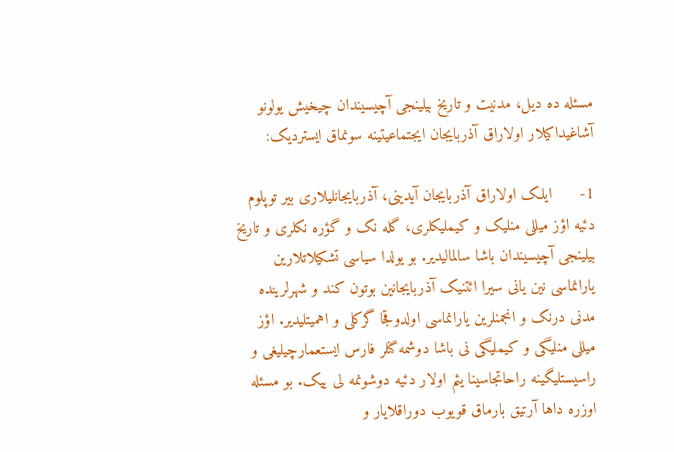مسئله ده دیل، مدنیت و تاریخ بیلینجی آچیسیندان چیخیش یولونو آشاغیداکیلار اولاراق آذربایجان ایجتماعیتینه سونماق ایستردیک:

1-      ایلک اولاراق آذربایجان آیدینی، آذربایجانلیلاری بیر توپلوم دئیه اؤز میللی منلیک و کیملیکلری، گله نک و گؤره نکلری و تاریخ بیلینجی آچیسیندان باشا سالمالیدیر. بو یولدا سیاسی تشکیلاتلارین یارانماسی نین یانی سیرا ائتنیک آذربایجانین بوتون کند و شهرلرینده مدنی درنک و انجمنلرین یارانماسی اولدوقجا گرکلی و اهمیتلیدیر. اؤز میللی منلیگی و کیملیگی نی باشا دوشمه گنلر فارس ایستعمارچیلیغی و راسیستلیگینه راحاتجاسینا یئم اولار دئیه دوشونمه لی ییک. بو مسئله اوزره داها آرتیق بارماق قویوب دوراقلایار و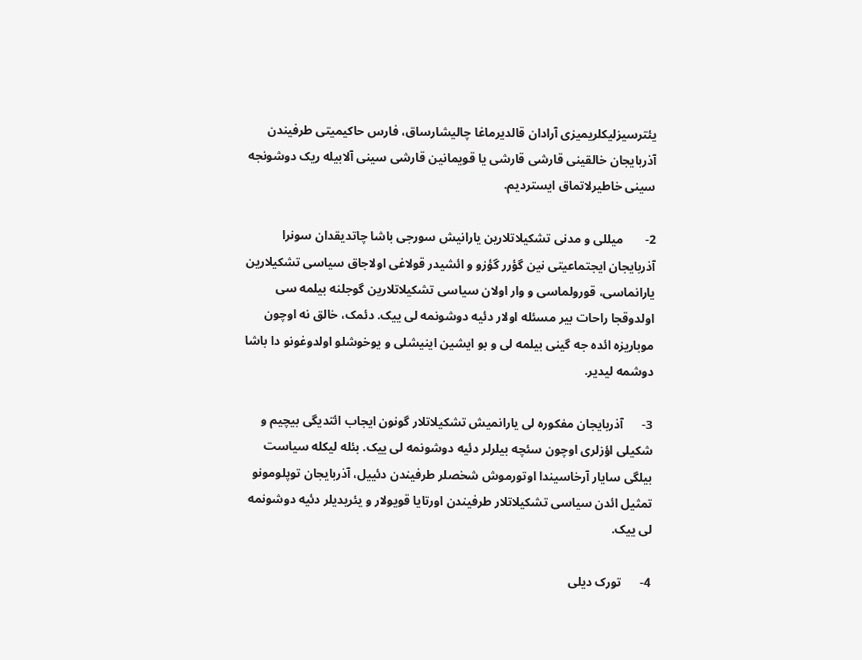یئترسیزلیکلریمیزی آرادان قالدیرماغا چالیشارساق، فارس حاکیمیتی طرفیندن آذربایجان خالقینی قارشی قارشی یا قویمانین قارشی سینی آلابیله ریک دوشونجه سینی خاطیرلاتماق ایستردیم.

2-       میللی و مدنی تشکیلاتلارین یارانیش سورجی باشا چاتدیقدان سونرا آذربایجان ایجتماعیتی نین گؤرر گؤزو و ائشیدر قولاغی اولاجاق سیاسی تشکیلارین یارانماسی، قورولماسی و وار اولان سیاسی تشکیلاتلارین گوجلنه بیلمه سی اولدوقجا راحات بیر مسئله اولار دئیه دوشونمه لی ییک. دئمک، خالق نه اوچون موباریزه ائده جه گینی بیلمه لی و بو ایشین اینیشلی و یوخوشلو اولدوغونو دا باشا دوشمه لیدیر.

3-      آذربایجان مفکوره لی یارانمیش تشکیلاتلار گونون ایجاب ائتدیگی بیچیم و شکیلی اؤزلری اوچون سئچه بیلرلر دئیه دوشونمه لی ییک. بئله لیکله سیاست بیلگی سایار آرخاسیندا اوتورموش شخصلر طرفیندن دئییل، آذربایجان توپلومونو تمثیل ائدن سیاسی تشکیلاتلار طرفیندن اورتایا قویولار و یئریدیلر دئیه دوشونمه لی ییک.

4-      تورک دیلی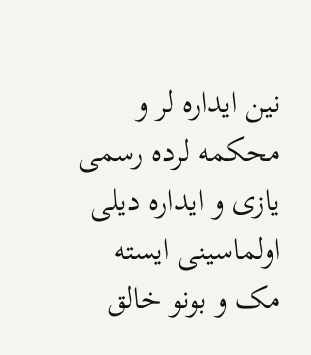نین ایداره لر و محکمه لرده رسمی یازی و ایداره دیلی اولماسینی ایسته مک و بونو خالق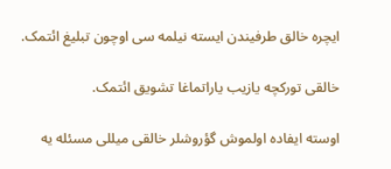ایچره خالق طرفیندن ایسته نیلمه سی اوچون تبلیغ ائتمک.

خالقی تورکچه یازیب یاراتماغا تشویق ائتمک.

اوسته ایفاده اولموش گؤروشلر خالقی میللی مسئله یه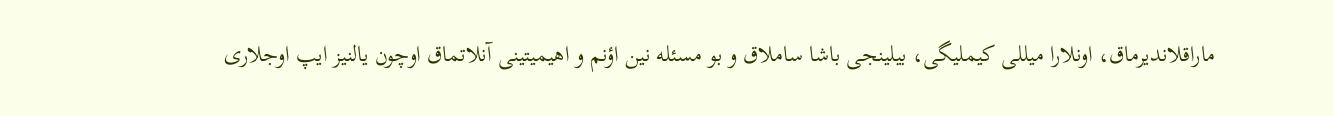ماراقلاندیرماق، اونلارا میللی کیملیگی، بیلینجی باشا ساملاق و بو مسئله نین اؤنم و اهیمیتینی آنلاتماق اوچون یالنیز ایپ اوجلاری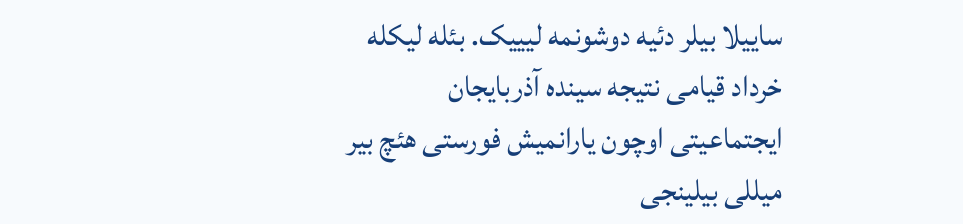ساییلا بیلر دئیه دوشونمه لیییک. بئله لیکله خرداد قیامی نتیجه سینده آذربایجان ایجتماعیتی اوچون یارانمیش فورستی هئچ بیر میللی بیلینجی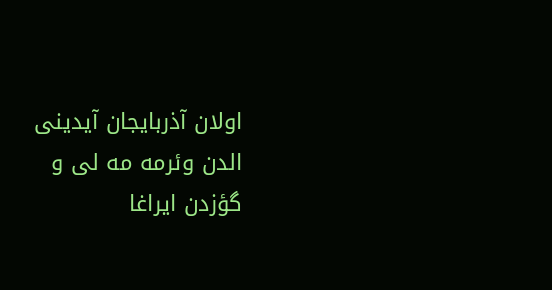اولان آذربایجان آیدینی الدن وئرمه مه لی و گؤزدن ایراغا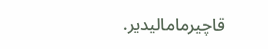قاچیرمامالیدیر.